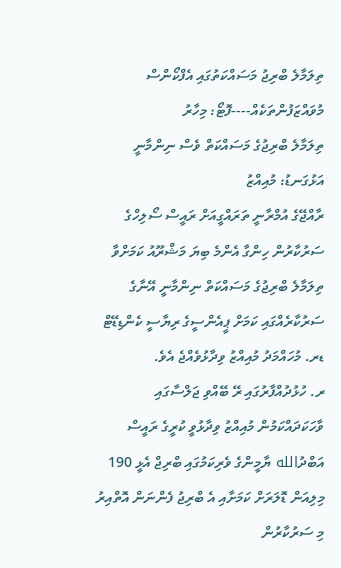ތިލަމާލެ ބްރިޖު މަސައްކަތުގައި އެފްކޯންސް މުވައްޒަފުންތަކެއް----ފޮޓޯ: މިހާރު
ތިލަމާލެ ބްރިޖުގެ މަސައްކަތް ވެސް ނިންމާނީ އަޅުގަނޑު: މުއިއްޒު
ރާއްޖޭގެ އުމްރާނީ ތަރައްގީއަށް ރައީސް ސޯލިހްގެ ސަރުކާރުން ހިންގާ އެންމެ ބިޔަ މަޝްރޫއު ކަމަށްވާ ތިލަމާލެ ބްރިޖުގެ މަސައްކަތް ނިންމާނީ އޭނާގެ ސަރުކާރެއްގައި ކަމަށް ޕީއެންސީގެ ރިޔާސީ ކެންޑިޑޭޓް ޑރ. މުހައްމަދު މުއިއްޒު ވިދާޅުވެއްޖެ އެވެ.
ރ. ހުޅުދުއްފާރުގައި ރޭ ބޭއްވި ޖަލްސާގައި ވާހަކަދައްކަމުން މުއިއްޒު ވިދާޅުވީ ކުރީގެ ރައީސް އަބްދުالله ޔާމީންގެ ވެރިކަމުގައި ބްރިޖް އެޅީ 190 މިލިއަން ޑޮލަރަށް ކަމަށާއި އެ ބްރިޖު ފެންނަން އޮތްއިރު މި ސަރުކާރުން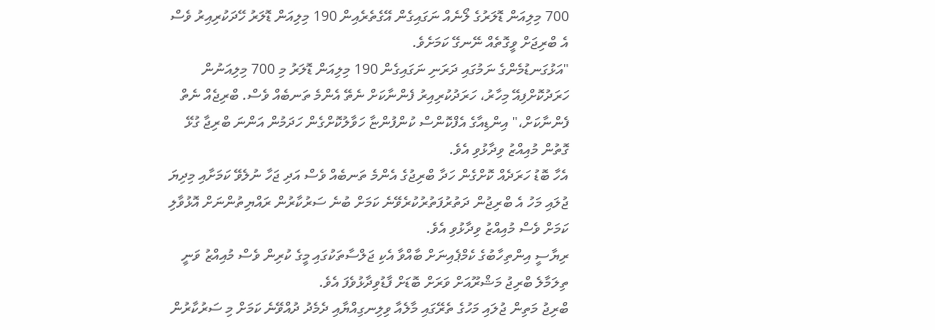700 މިލިއަން ޑޮލަރުގެ ލޯނެއް ނަގައިގެން އޭގެތެރެއިން 190 މިލިއަން ޑޮލަރު ހޭދަކުރިއިރު ވެސް އެ ބްރިޖަށް ވީގޮތެއް ނޭނގޭ ކަމަށެވެ.
"އަޅުގަނޑުމެންގެ ނަމުގައި ދަރަނި ނަގައިގެން 190 މިލިއަން ޑޮލަރު މި 700 މިލިއަނުން ހަރަދުކޮށްފިއޭ މިހާރު، ހަރަދުކުރިއިރު ފެންނާކަށް ނެތޭ އެންމެ ތަނބެއް ވެސް. ބްރިޖެއް ނެތް ފެންނާކަށް،" އިންޑިއާގެ އެފްކޮންސް ކުންފުންޏާ ހަވާލުކޮށްގެން ހަދަމުން އަންނަ ބްރިޖާ ގުޅޭ ގޮތުން މުއިއްޒު ވިދާޅުވި އެވެ.
އެހާ ބޮޑު ހަރަދެއް ކޮށްގެން ހަދާ ބްރިޖުގެ އެންމެ ތަނބެއް ވެސް އަދި ޖަހާ ނުލެވޭ ކަމަށާއި މިދިޔަ ޖުލައި މަހު އެ ބްރިޖުން ދަތުރުފަތުރުކުރެވޭނެ ކަމަށް ބުނެ ސަރުކާރުން ރައްޔިތުންނަށް އޮޅުވާލި ކަމަށް ވެސް މުއިއްޒު ވިދާޅުވި އެވެ.
ރިޔާސީ އިންތިހާބުގެ ކެމްޕެއިނަށް ބާއްވާ އެކި ޖަލްސާތަކުގައި މީގެ ކުރިން ވެސް މުއިއްޒު ވަނީ ތިލަމާލެ ބްރިޖު މަޝްރޫއަށް ވަރަށް ބޮޑަށް ފާޑުވިދާޅުވެފަ އެވެ.
ބްރިޖު މަތިން ޖުލައި މަހުގެ ތެރޭގައި މާލެއާ ވިލިނގިއްޔާއި ދެމެދު ދުއްވޭނެ ކަމަށް މި ސަރުކާރުން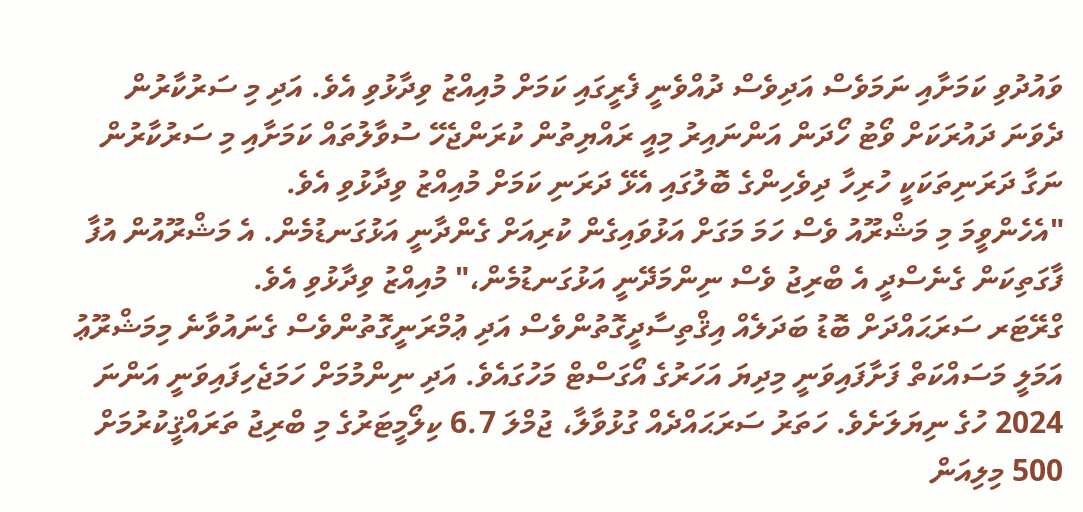ވައުދުވި ކަމަށާއި ނަމަވެސް އަދިވެސް ދުއްވެނީ ފެރީގައި ކަމަށް މުއިއްޒު ވިދާޅުވި އެވެ. އަދި މި ސަރުކާރުން ދެވަނަ ދައުރަކަށް ވޯޓު ހޯދަން އަންނައިރު މިއީ ރައްޔިތުން ކުރަންޖެހޭ ސުވާލުތައް ކަމަށާއި މި ސަރުކާރުން ނަގާ ދަރަނިތަކަކީ ހުރިހާ ދިވެހިންގެ ބޮލުގައި އެޅޭ ދަރަނި ކަމަށް މުއިއްޒު ވިދާޅުވި އެވެ.
"އެހެންވީމަ މި މަޝްރޫއު ވެސް ހަމަ މަގަށް އަޅުވައިގެން ކުރިއަށް ގެންދާނީ އަޅުގަނޑުމެން. އެ މަޝްރޫއުން އުފާ ފާގަތިކަން ގެނެސްދީ އެ ބްރިޖު ވެސް ނިންމަދޭނީ އަޅުގަނޑުމެން،" މުއިއްޒު ވިދާޅުވި އެވެ.
ގްރޭޓަރ ސަރަޙައްދަށް ބޮޑު ބަދަލެއް އިޤްތިސާދީގޮތުންވެސް އަދި ޢުމްރަނީގޮތުންވެސް ގެނައުވާނެ މިމަޝްރޫޢު އަމަލީ މަސައްކަތް ފަށާފައިވަނީ މިދިޔަ އަހަރުގެ އޯގަސްޓް މަހުގައެވެ. އަދި ނިންމުމަށް ހަމަޖެހިފައިވަނީ އަންނަ 2024 ހުގެ ނިޔަލަށެވެ. ހަތަރު ސަރަޙައްދެއް ގުޅުވާލާ، ޖުމްލަ 6.7 ކިލޯމީޓަރުގެ މި ބްރިޖު ތަރައްޤީކުރުމަށް 500 މިލިއަން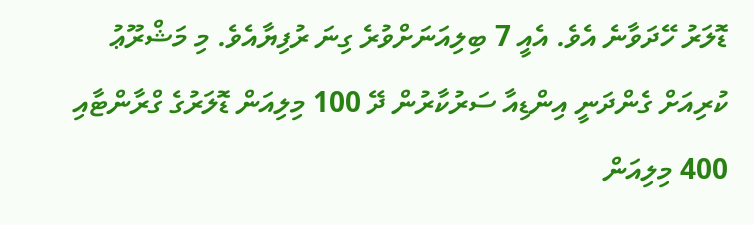ޑޮލަރު ހޭދަވާނެ އެވެ. އެއީ 7 ބިލިއަނަށްވުރެ ގިނަ ރުފިޔާއެވެ. މި މަޝްރޫޢު ކުރިއަށް ގެންދަނީ އިންޑިއާ ސަރުކާރުން ދޭ 100 މިލިއަން ޑޮލަރުގެ ގްރާންޓާއި 400 މިލިއަން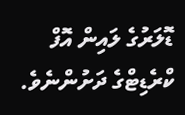ޑޮލަރުގެ ލައިން އޮފް ކްރެޑިޓްގެ ދަށުންނެވެ.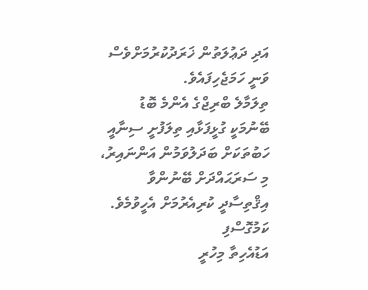އަދި ދަޢުލަތުން ޚަރަދުކުރުމަށްވެސް ވަނީ ހަމަޖެހިފައެވެ.
ތިލަމާލެ ބްރިޖްގެ އެންމެ ބޮޑު ބޭނުމަކީ ގުޅީފަޅާއި ތިލަފުށީ ސިނާއީ ހަބުތަކަށް ބަދަލުވަމުން އަންނައިރު، މި ސަރަޙައްދަށް ބޭނުންވާ އިޤްތިސާދީ ކުރިއެރުމަށް އެހީވުމެވެ.
ކަމުގޮސްފި
އަޑުއެހިތާ މިހުރީ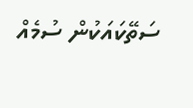ސަތޭކައަކުން ސުމެއް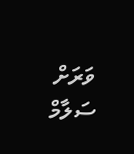ވަރަށް ސަލާމް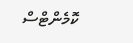ކޮމެންޓްސް